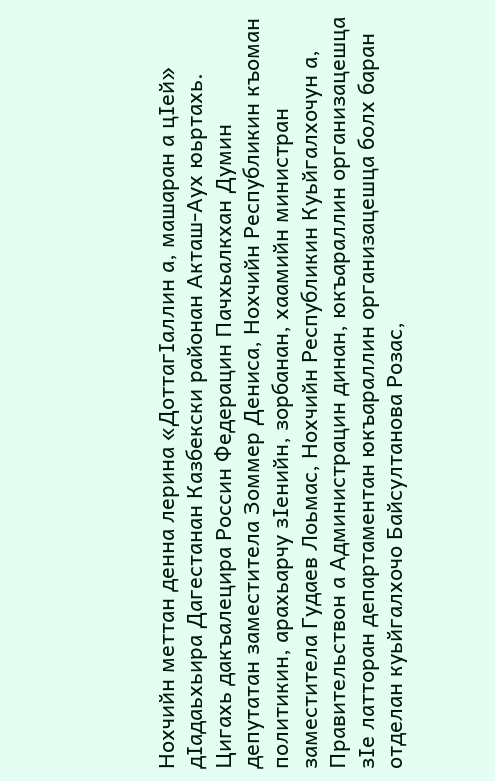Нохчийн меттан денна лерина «ДоттагIаллин а, машаран а цIей» дIадаьхьира Дагестанан Казбекски районан Акташ-Аух юьртахь. Цигахь дакъалецира Россин Федерацин Пачхьалкхан Думин депутатан заместитела Зоммер Дениса, Нохчийн Республикин къоман политикин, арахьарчу зIенийн, зорбанан, хаамийн министран заместитела Гудаев Лоьмас, Нохчийн Республикин Куьйгалхочун а, Правительствон а Администрацин динан, юкъараллин организацешца зIе латторан департаментан юкъараллин организацешца болх баран отделан куьйгалхочо Байсултанова Розас,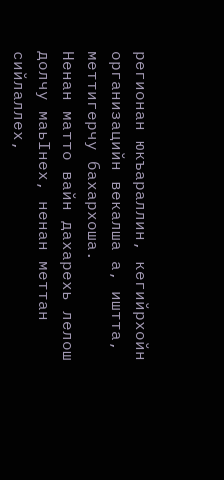регионан юкъараллин, кегийрхойн организацийн векалша а, иштта, меттигерчу бахархоша.
Ненан матто вайн дахарехь лелош долчу маьIнех, ненан меттан сийлаллех,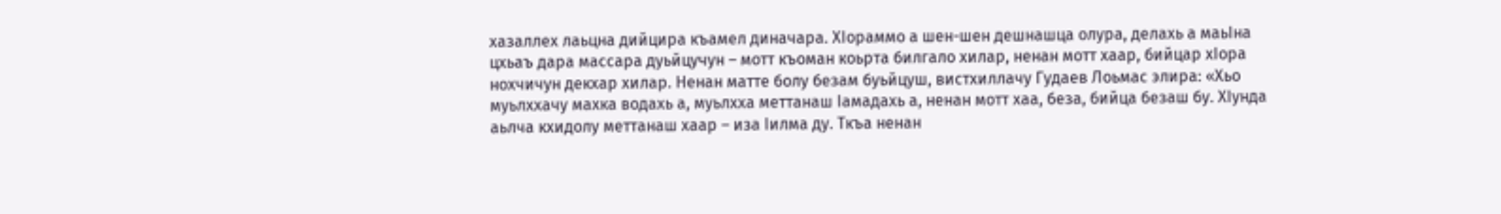хазаллех лаьцна дийцира къамел диначара. ХIораммо а шен-шен дешнашца олура, делахь а маьIна цхьаъ дара массара дуьйцучун – мотт къоман коьрта билгало хилар, ненан мотт хаар, бийцар хIора нохчичун декхар хилар. Ненан матте болу безам буьйцуш, вистхиллачу Гудаев Лоьмас элира: «Хьо муьлххачу махка водахь а, муьлхха меттанаш Iамадахь а, ненан мотт хаа, беза, бийца безаш бу. ХIунда аьлча кхидолу меттанаш хаар – иза Iилма ду. Ткъа ненан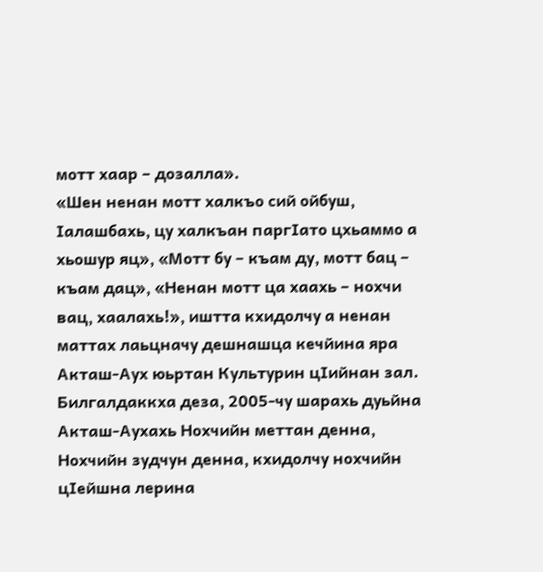мотт хаар – дозалла».
«Шен ненан мотт халкъо сий ойбуш, Iалашбахь, цу халкъан паргIато цхьаммо а хьошур яц», «Мотт бу – къам ду, мотт бац – къам дац», «Ненан мотт ца хаахь – нохчи вац, хаалахь!», иштта кхидолчу а ненан маттах лаьцначу дешнашца кечйина яра Акташ-Аух юьртан Культурин цIийнан зал.
Билгалдаккха деза, 2005-чу шарахь дуьйна Акташ-Аухахь Нохчийн меттан денна, Нохчийн зудчун денна, кхидолчу нохчийн цIейшна лерина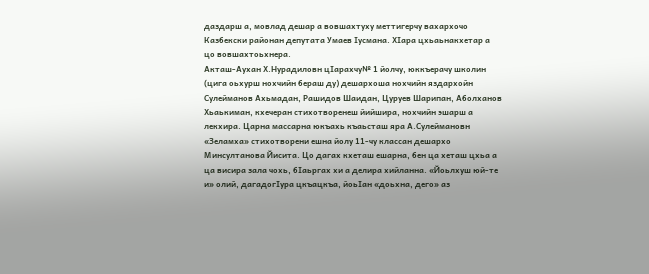даздарш а, мовлад дешар а вовшахтуху меттигерчу вахархочо Казбекски районан депутата Умаев Iусмана. ХІара цхьаьнакхетар а цо вовшахтоьхнера.
Акташ-Аухан Х.Нурадиловн цIарахчу№ 1 йолчу, юккъерачу школин (цига оьхурш нохчийн бераш ду) дешархоша нохчийн яздархойн Сулейманов Ахьмадан, Рашидов Шаидан, Цуруев Шарипан, Аболханов Хьаькиман, кхечеран стихотворенеш йийшира, нохчийн эшарш а лекхира. Царна массарна юкъахь къаьсташ яра А.Сулеймановн «Зеламха» стихотворени ешна йолу 11-чу классан дешархо Минсултанова Йисита. Цо дагах кхеташ ешарна, бен ца хеташ цхьа а ца висира зала чохь, бIаьргах хи а делира хийланна. «Йоьлхуш юй-те и» олий, дагадогIура цкъацкъа, йоьIан «доьхна, дего» аз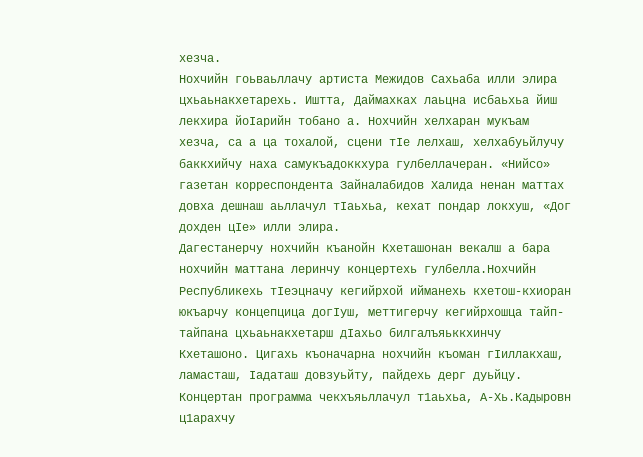хезча.
Нохчийн гоьваьллачу артиста Межидов Сахьаба илли элира цхьаьнакхетарехь. Иштта, Даймахках лаьцна исбаьхьа йиш лекхира йоIарийн тобано а. Нохчийн хелхаран мукъам хезча, са а ца тохалой, сцени тIе лелхаш, хелхабуьйлучу баккхийчу наха самукъадоккхура гулбеллачеран. «Нийсо» газетан корреспондента Зайналабидов Халида ненан маттах довха дешнаш аьллачул тIаьхьа, кехат пондар локхуш, «Дог дохден цIе» илли элира.
Дагестанерчу нохчийн къанойн Кхеташонан векалш а бара нохчийн маттана леринчу концертехь гулбелла.Нохчийн Республикехь тIеэцначу кегийрхой ийманехь кхетош-кхиоран юкъарчу концепцица догIуш, меттигерчу кегийрхошца тайп-тайпана цхьаьнакхетарш дIахьо билгалъяьккхинчу Кхеташоно. Цигахь къоначарна нохчийн къоман гІиллакхаш, ламасташ, Iадаташ довзуьйту, пайдехь дерг дуьйцу.
Концертан программа чекхъяьллачул т1аьхьа, А-Хь.Кадыровн ц1арахчу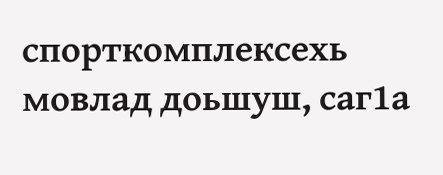спорткомплексехь мовлад доьшуш, саг1а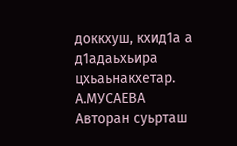доккхуш, кхид1а а д1адаьхьира цхьаьнакхетар.
А.МУСАЕВА
Авторан суьрташ